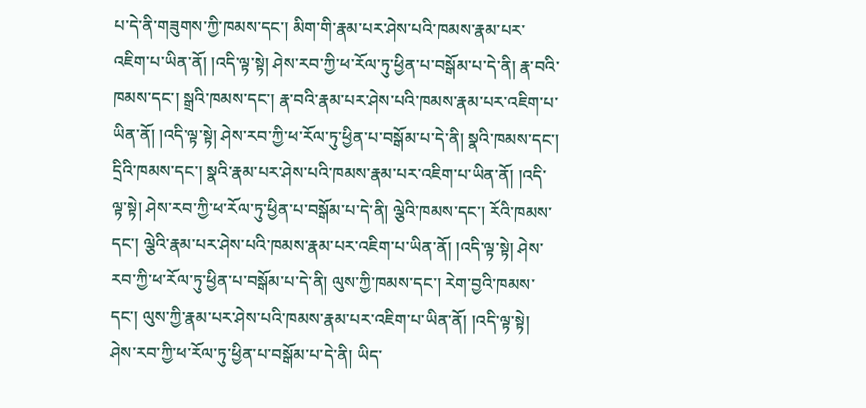པ་དེ་ནི་གཟུགས་ཀྱི་ཁམས་དང་། མིག་གི་རྣམ་པར་ཤེས་པའི་ཁམས་རྣམ་པར་འཇིག་པ་ཡིན་ནོ། །འདི་ལྟ་སྟེ། ཤེས་རབ་ཀྱི་ཕ་རོལ་ཏུ་ཕྱིན་པ་བསྒོམ་པ་དེ་ནི། རྣ་བའི་ཁམས་དང་། སྒྲའི་ཁམས་དང་། རྣ་བའི་རྣམ་པར་ཤེས་པའི་ཁམས་རྣམ་པར་འཇིག་པ་ཡིན་ནོ། །འདི་ལྟ་སྟེ། ཤེས་རབ་ཀྱི་ཕ་རོལ་ཏུ་ཕྱིན་པ་བསྒོམ་པ་དེ་ནི། སྣའི་ཁམས་དང་། དྲིའི་ཁམས་དང་། སྣའི་རྣམ་པར་ཤེས་པའི་ཁམས་རྣམ་པར་འཇིག་པ་ཡིན་ནོ། །འདི་ལྟ་སྟེ། ཤེས་རབ་ཀྱི་ཕ་རོལ་ཏུ་ཕྱིན་པ་བསྒོམ་པ་དེ་ནི། ལྕེའི་ཁམས་དང་། རོའི་ཁམས་དང་། ལྕེའི་རྣམ་པར་ཤེས་པའི་ཁམས་རྣམ་པར་འཇིག་པ་ཡིན་ནོ། །འདི་ལྟ་སྟེ། ཤེས་རབ་ཀྱི་ཕ་རོལ་ཏུ་ཕྱིན་པ་བསྒོམ་པ་དེ་ནི། ལུས་ཀྱི་ཁམས་དང་། རེག་བྱའི་ཁམས་དང་། ལུས་ཀྱི་རྣམ་པར་ཤེས་པའི་ཁམས་རྣམ་པར་འཇིག་པ་ཡིན་ནོ། །འདི་ལྟ་སྟེ། ཤེས་རབ་ཀྱི་ཕ་རོལ་ཏུ་ཕྱིན་པ་བསྒོམ་པ་དེ་ནི། ཡིད་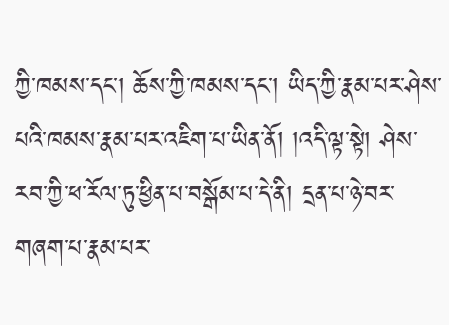ཀྱི་ཁམས་དང་། ཆོས་ཀྱི་ཁམས་དང་། ཡིད་ཀྱི་རྣམ་པར་ཤེས་པའི་ཁམས་རྣམ་པར་འཇིག་པ་ཡིན་ནོ། །འདི་ལྟ་སྟེ། ཤེས་རབ་ཀྱི་ཕ་རོལ་ཏུ་ཕྱིན་པ་བསྒོམ་པ་དེ་ནི། དྲན་པ་ཉེ་བར་གཞག་པ་རྣམ་པར་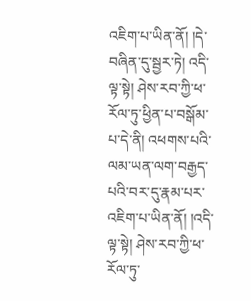འཇིག་པ་ཡིན་ནོ། །དེ་བཞིན་དུ་སྦྱར་ཏེ། འདི་ལྟ་སྟེ། ཤེས་རབ་ཀྱི་ཕ་རོལ་ཏུ་ཕྱིན་པ་བསྒོམ་པ་དེ་ནི། འཕགས་པའི་ལམ་ཡན་ལག་བརྒྱད་པའི་བར་དུ་རྣམ་པར་འཇིག་པ་ཡིན་ནོ། །འདི་ལྟ་སྟེ། ཤེས་རབ་ཀྱི་ཕ་རོལ་ཏུ་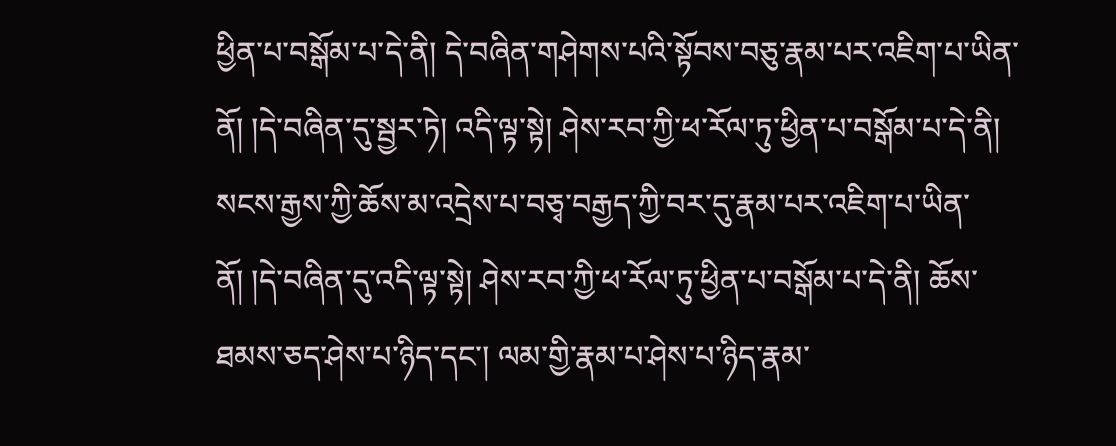ཕྱིན་པ་བསྒོམ་པ་དེ་ནི། དེ་བཞིན་གཤེགས་པའི་སྟོབས་བཅུ་རྣམ་པར་འཇིག་པ་ཡིན་ནོ། །དེ་བཞིན་དུ་སྦྱར་ཏེ། འདི་ལྟ་སྟེ། ཤེས་རབ་ཀྱི་ཕ་རོལ་ཏུ་ཕྱིན་པ་བསྒོམ་པ་དེ་ནི། སངས་རྒྱས་ཀྱི་ཆོས་མ་འདྲེས་པ་བཅྭ་བརྒྱད་ཀྱི་བར་དུ་རྣམ་པར་འཇིག་པ་ཡིན་ནོ། །དེ་བཞིན་དུ་འདི་ལྟ་སྟེ། ཤེས་རབ་ཀྱི་ཕ་རོལ་ཏུ་ཕྱིན་པ་བསྒོམ་པ་དེ་ནི། ཆོས་ཐམས་ཅད་ཤེས་པ་ཉིད་དང་། ལམ་གྱི་རྣམ་པ་ཤེས་པ་ཉིད་རྣམ་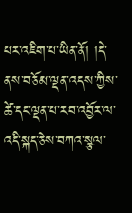པར་འཇིག་པ་ཡིན་ནོ། །དེ་ནས་བཅོམ་ལྡན་འདས་ཀྱིས་ཚེ་དང་ལྡན་པ་རབ་འབྱོར་ལ་འདི་སྐད་ཅེས་བཀའ་སྩལ་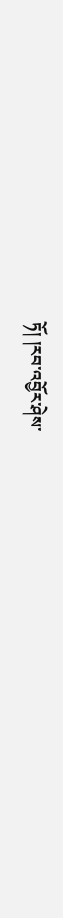ཏོ། །རབ་འབྱོར་ཤེས་